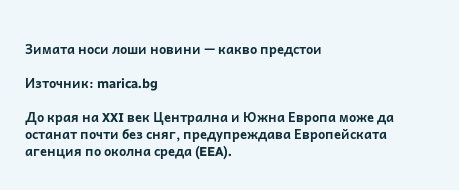Зимата носи лоши новини — какво предстои

Източник: marica.bg

До края на XXI век Централна и Южна Европа може да останат почти без сняг, предупреждава Европейската агенция по околна среда (EEA).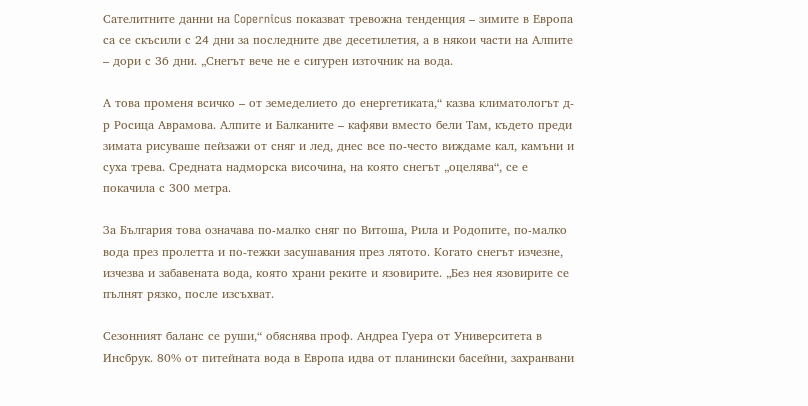Сателитните данни на Copernicus показват тревожна тенденция – зимите в Европа са се скъсили с 24 дни за последните две десетилетия, а в някои части на Алпите – дори с 36 дни. „Снегът вече не е сигурен източник на вода.

А това променя всичко – от земеделието до енергетиката,“ казва климатологът д-р Росица Аврамова. Алпите и Балканите – кафяви вместо бели Там, където преди зимата рисуваше пейзажи от сняг и лед, днес все по-често виждаме кал, камъни и суха трева. Средната надморска височина, на която снегът „оцелява“, се е покачила с 300 метра.

За България това означава по-малко сняг по Витоша, Рила и Родопите, по-малко вода през пролетта и по-тежки засушавания през лятото. Когато снегът изчезне, изчезва и забавената вода, която храни реките и язовирите. „Без нея язовирите се пълнят рязко, после изсъхват.

Сезонният баланс се руши,“ обяснява проф. Андреа Гуера от Университета в Инсбрук. 80% от питейната вода в Европа идва от планински басейни, захранвани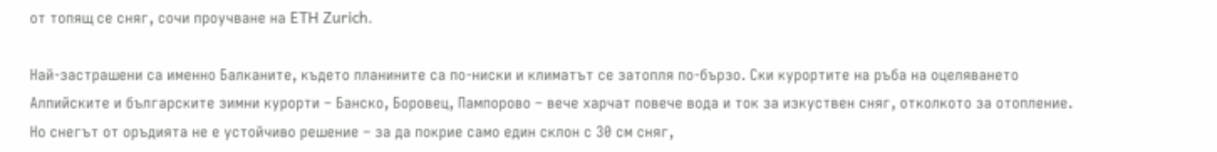от топящ се сняг, сочи проучване на ETH Zurich.

Най-застрашени са именно Балканите, където планините са по-ниски и климатът се затопля по-бързо. Ски курортите на ръба на оцеляването Алпийските и българските зимни курорти – Банско, Боровец, Пампорово – вече харчат повече вода и ток за изкуствен сняг, отколкото за отопление. Но снегът от оръдията не е устойчиво решение – за да покрие само един склон с 30 см сняг,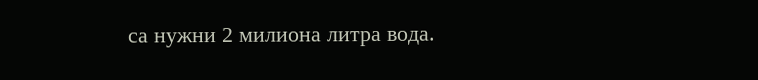са нужни 2 милиона литра вода.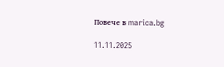Повече в marica.bg

11.11.2025